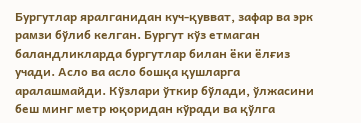Бургутлар яралганидан куч-қувват, зафар ва эрк рамзи бўлиб келган. Бургут кўз етмаган баландликларда бургутлар билан ёки ёлғиз учади. Асло ва асло бошқа қушларга аралашмайди. Кўзлари ўткир бўлади, ўлжасини беш минг метр юқоридан кўради ва қўлга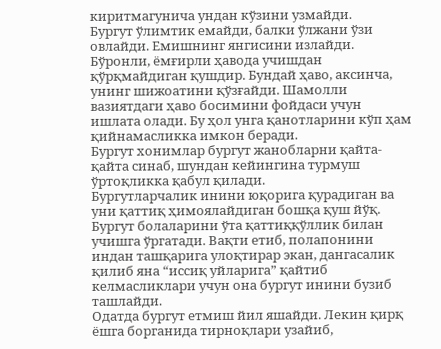киритмагунича ундан кўзини узмайди.
Бургут ўлимтик емайди, балки ўлжани ўзи овлайди. Емишнинг янгисини излайди.
Бўронли, ёмғирли ҳавода учишдан қўрқмайдиган қушдир. Бундай ҳаво, аксинча, унинг шижоатини қўзғайди. Шамолли вазиятдаги ҳаво босимини фойдаси учун ишлата олади. Бу ҳол унга қанотларини кўп ҳам қийнамасликка имкон беради.
Бургут хонимлар бургут жанобларни қайта-қайта синаб, шундан кейингина турмуш ўртоқликка қабул қилади.
Бургутларчалик инини юқорига қурадиган ва уни қаттиқ ҳимоялайдиган бошқа қуш йўқ.
Бургут болаларини ўта қаттиққўллик билан учишга ўргатади. Вақти етиб, полапонини индан ташқарига улоқтирар экан, дангасалик қилиб яна “иссиқ уйларига” қайтиб келмасликлари учун она бургут инини бузиб ташлайди.
Одатда бургут етмиш йил яшайди. Лекин қирқ ёшга борганида тирноқлари узайиб,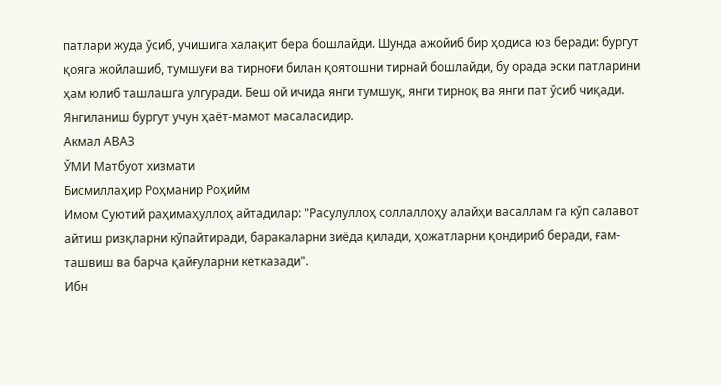патлари жуда ўсиб, учишига халақит бера бошлайди. Шунда ажойиб бир ҳодиса юз беради: бургут қояга жойлашиб, тумшуғи ва тирноғи билан қоятошни тирнай бошлайди, бу орада эски патларини ҳам юлиб ташлашга улгуради. Беш ой ичида янги тумшуқ, янги тирноқ ва янги пат ўсиб чиқади. Янгиланиш бургут учун ҳаёт-мамот масаласидир.
Акмал АВАЗ
ЎМИ Матбуот хизмати
Бисмиллаҳир Роҳманир Роҳийм
Имом Суютий раҳимаҳуллоҳ айтадилар: "Расулуллоҳ соллаллоҳу алайҳи васаллам га кўп салавот айтиш ризқларни кўпайтиради, баракаларни зиёда қилади, ҳожатларни қондириб беради, ғам-ташвиш ва барча қайғуларни кетказади".
Ибн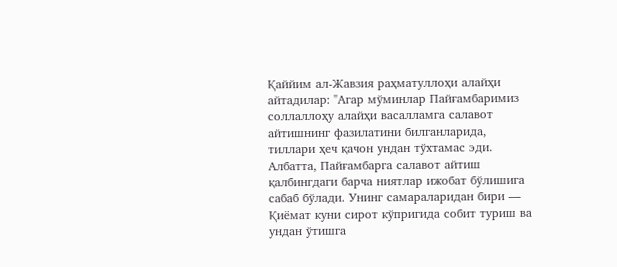Қаййим ал-Жавзия раҳматуллоҳи алайҳи айтадилар: "Агар мўминлар Пайғамбаримиз соллаллоҳу алайҳи васалламга салавот айтишнинг фазилатини билганларида, тиллари ҳеч қачон ундан тўхтамас эди. Албатта, Пайғамбарга салавот айтиш қалбингдаги барча ниятлар ижобат бўлишига сабаб бўлади. Унинг самараларидан бири — Қиёмат куни сирот кўпригида собит туриш ва ундан ўтишга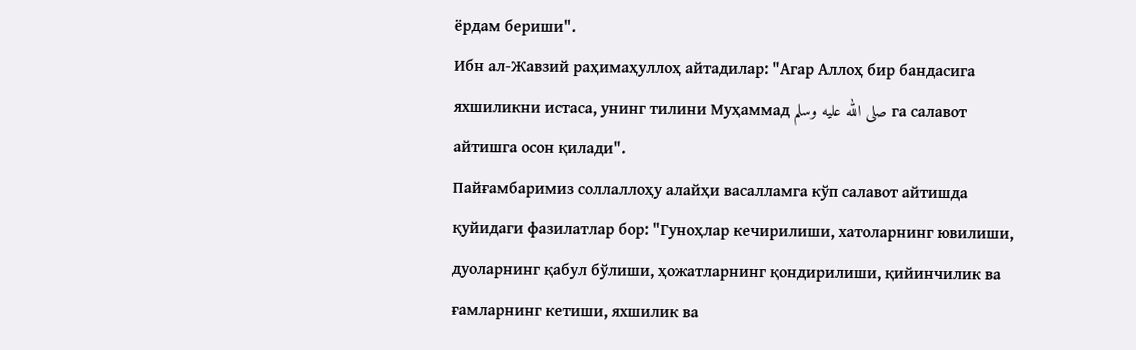ёрдам бериши".
Ибн ал-Жавзий раҳимаҳуллоҳ айтадилар: "Агар Аллоҳ бир бандасига яхшиликни истаса, унинг тилини Муҳаммад صلى الله عليه وسلم га салавот айтишга осон қилади".
Пайғамбаримиз соллаллоҳу алайҳи васалламга кўп салавот айтишда қуйидаги фазилатлар бор: "Гуноҳлар кечирилиши, хатоларнинг ювилиши, дуоларнинг қабул бўлиши, ҳожатларнинг қондирилиши, қийинчилик ва ғамларнинг кетиши, яхшилик ва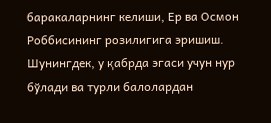баракаларнинг келиши, Ер ва Осмон Роббисининг розилигига эришиш. Шунингдек, у қабрда эгаси учун нур бўлади ва турли балолардан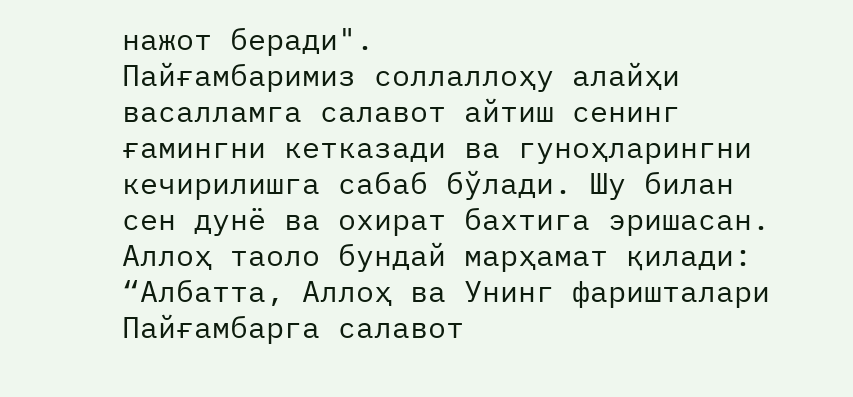нажот беради".
Пайғамбаримиз соллаллоҳу алайҳи васалламга салавот айтиш сенинг ғамингни кетказади ва гуноҳларингни кечирилишга сабаб бўлади. Шу билан сен дунё ва охират бахтига эришасан.
Аллоҳ таоло бундай марҳамат қилади: “Албатта, Аллоҳ ва Унинг фаришталари Пайғамбарга салавот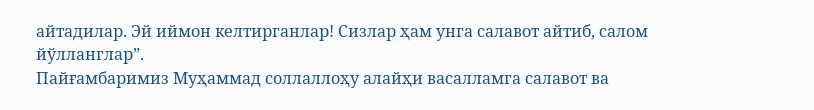айтадилар. Эй иймон келтирганлар! Сизлар ҳам унга салавот айтиб, салом йўлланглар”.
Пайғамбаримиз Муҳаммад соллаллоҳу алайҳи васалламга салавот ва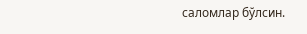саломлар бўлсин.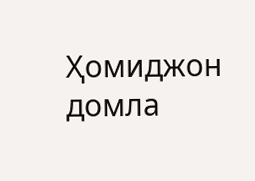Ҳомиджон домла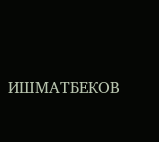ИШМАТБЕКОВ